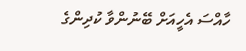ހާއްސަ އެހީއަށް ބޭނުންވާ ކުދިންގެ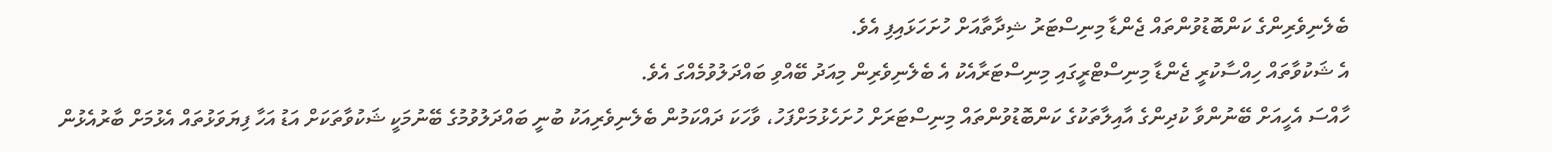ބެލެނިވެރިންގެ ކަންބޮޑުވުންތައް ޖެންޑާ މިނިސްޓަރު ޝިދާތާއަށް ހުށަހަޅައިފި އެވެ.
އެ ޝަކުވާތައް ހިއްސާކުރީ ޖެންޑާ މިނިސްޓްރީގައި މިނިސްޓަރާއެކު އެ ބެލެނިވެރިން މިއަދު ބޭއްވި ބައްދަލުވުމެއްގަ އެވެ.
ހާއްސަ އެހީއަށް ބޭނުންވާ ކުދިންގެ އާއިލާތަކުގެ ކަންބޮޑުވުންތައް މިނިސްޓަރަށް ހުށަހެޅުމަށްފަހު، ވާހަކަ ދައްކަމުން ބެލެނިވެރިއަކު ބުނީ ބައްދަލުވުމުގެ ބޭނުމަކީ ޝަކުވާތަކަށް އަޑު އަހާ ފިޔަވަޅުތައް އެޅުމަށް ބާރުއެޅުން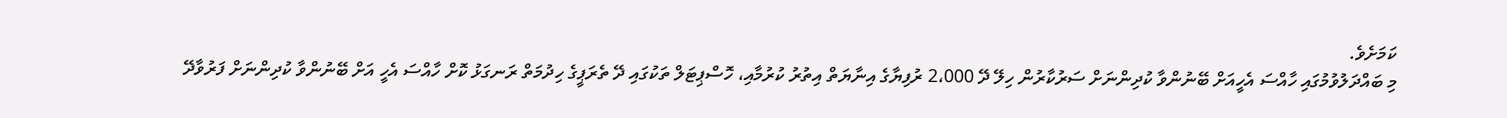ކަމަށެވެ.
މި ބައްދަލުވުމުގައި ހާއްސަ އެހީއަށް ބޭނުންވާ ކުދިންނަށް ސަރުކާރުން ހިލޭ ދޭ 2،000 ރުފިޔާގެ އިނާޔަތް އިތުރު ކުރުމާއި، ހޮސްޕިޓަލް ތަކުގައި ދޭ ތެރަޕީގެ ހިދުމަތް ރަނގަޅު ކޮށް ހާއްސަ އެހީ އަށް ބޭނުންވާ ކުދިންނަށް ފަރުވާދޭ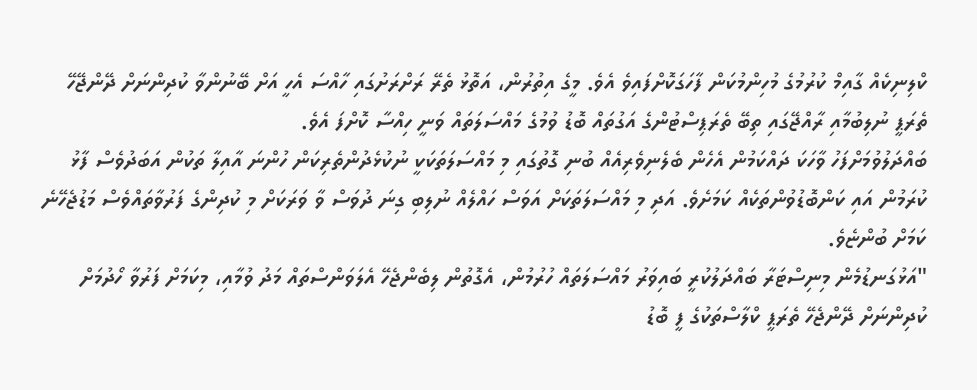ކްލިނިކެއް ގާއިމް ކުރުމުގެ މުހިންމުކަން ފާހަގަކޮށްފައިވެ އެވެ. މީގެ އިތުރުން، އަތޮޅު ތެރޭ ރަށްރަށުގައި ހާއްސަ އެހީ އަށް ބޭނުންވާ ކުދިންނަށް ދޭންޖޭހޭ ތެރަޕީ ނުލިބުމާއި ރާއްޖޭގައި ތިބޭ ތެރަޕިސްޓުންގެ އަގުތައް ބޮޑު ވުމުގެ މައްސަލަތައް ވަނީ ހިއްސާ ކޮށްފަ އެވެ.
ބައްދަލުވުމަށްފަހު ވާހަކަ ދައްކަމުން އެހެން ބެލެނިވެރިއެއް ބުނި ގޮތުގައި މި މައްސަލަތަކަކީ ނުކުޅެދުންތެރިކަން ހުންނަ އާއިލާ ތަކުން އަބަދުވެސް ފާޅު ކުރަމުން އައި ކަންބޮޑުވުންތަކެއް ކަމަށެވެ. އަދި މި މައްސަލަތަކަށް އަވަސް ހައްލެއް ނުލިބި ގިނަ ދުވަސް ވާ ވަރަކަށް މި ކުދިންގެ ފަރުވާތައްވެސް މަޑުޖެހޭނެ ކަމަށް ބުންޏެވެ.
"އަޅުގަނޑުމެން މިނިސްޓަރާ ބައްދަލުކުރީ ބައިވަރު މައްސަލަތައް ހުރުމުން، އެގޮތުން ލިބެންޖެހޭ އެލަވަންސްތައް މަދު ވުމާއި، މިކަމަށް ފަރުވާ ހޯދުމަށް ކުދިންނަށް ދޭންޖެހޭ ތެރަޕީ ކްލާސްތަކުގެ ފީ ބޮޑު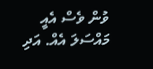ވުން ވެސް އެއީ މައްސަލަ އެއް. އަދި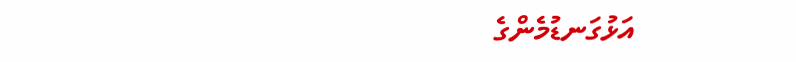އަޅުގަނޑުމެންގެ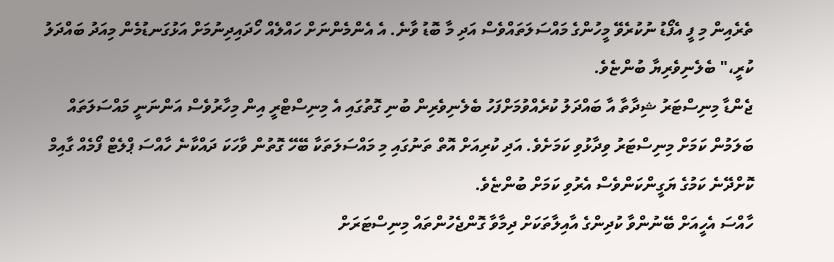ތެރެއިން މި ފީ އެފޯޑު ނުކުރެވޭ މީހުންގެ މައްސަލަތައްވެސް އަދި މާ ބޮޑު ވާނެ. އެ އެންމެންނަށް ހައްލެއް ހޯދައިދިނުމަށް އަޅުގަނޑުމެން މިއަދު ބައްދަލު ކުރީ،" ބެލެނިވެރިޔާ ބުންޏެވެ.
ޖެންޑާ މިނިސްޓަރު ޝިދާތާ އާ ބައްދަލު ކުރެއްވުމަށްފަހު ބެލެނިވެރިން ބުނި ގޮތުގައި އެ މިނިސްޓްރީ އިން މިހާރުވެސް އަންނަނީ މައްސަލަތައް ބަލަމުން ކަމަށް މިނިސްޓަރު ވިދާޅުވި ކަމަށެވެ. އަދި ކުރިއަށް އޮތް ތަނުގައި މި މައްސަލަތަކާ ބޭހޭ ގޮތުން ވާހަކަ ދައްކާނެ ހާއްސަ ޕްލެޓް ފޯމެއް ގާއިމް ކޮށްދޭނެ ކަމުގެ ޔަގީންކަންވެސް އެރުވި ކަމަށް ބުންޏެވެ.
ހާއްސަ އެހީއަށް ބޭނުންވާ ކުދިންގެ އާއިލާތަކަށް ދިމާވާ ގޮންޖެހުންތައް މިނިސްޓަރަށް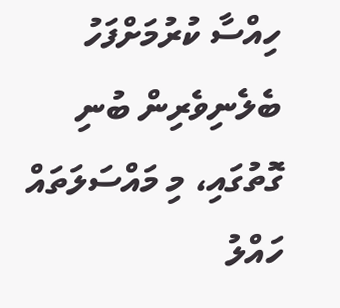ހިއްސާ ކުރުމަށްފަހު ބެލެނިވެރިން ބުނި ގޮތުގައި، މި މައްސަލަތައް ހައްލު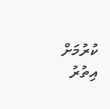ކުރުމަށް އިތުރު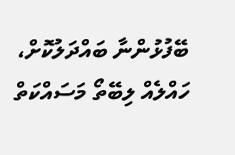ބޭފުޅުންނާ ބައްދަލުކޮށް، ހައްލެއް ލިބޭތޯ މަސައްކަތް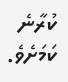ކުރާނެ ކަމަށެވެ.